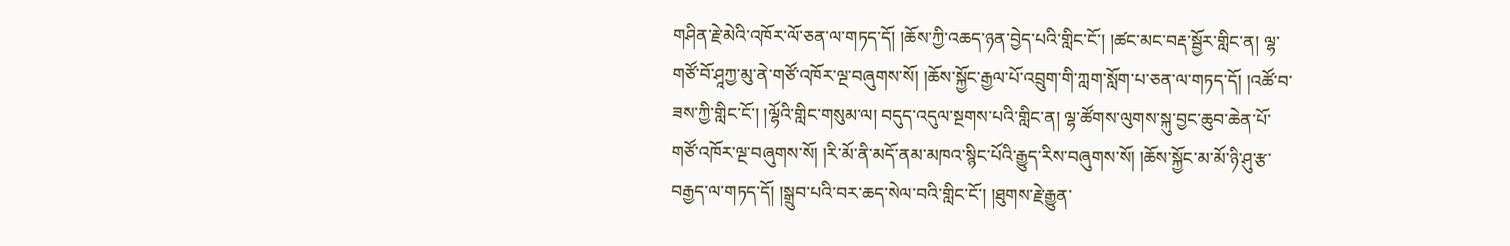གཤིན་རྗེ་མེའི་འཁོར་ལོ་ཅན་ལ་གཏད་དོ། །ཆོས་ཀྱི་འཆད་ཉན་བྱེད་པའི་གླིང་ངོ་། །ཚང་མང་བརྡ་སྦྱོར་གླིང་ན། ལྷ་གཙོ་བོ་ཤཱཀྱ་མུ་ནེ་གཙོ་འཁོར་ལྔ་བཞུགས་སོ། །ཆོས་སྐྱོང་རྒྱལ་པོ་འབྲུག་གི་ཀླག་སློག་པ་ཅན་ལ་གཏད་དོ། །འཚོ་བ་ཟས་ཀྱི་གླིང་ངོ་། །ལྷོའི་གླིང་གསུམ་ལ། བདུད་འདུལ་སྔགས་པའི་གླིང་ན། ལྷ་ཚོགས་ལུགས་སྐུ་བྱང་ཆུབ་ཆེན་པོ་གཙོ་འཁོར་ལྔ་བཞུགས་སོ། །རི་མོ་ནི་མདོ་ནམ་མཁའ་སྙིང་པོའི་རྒྱུད་རིས་བཞུགས་སོ། །ཆོས་སྐྱོང་མ་མོ་ཉི་ཤུ་རྩ་བརྒྱད་ལ་གཏད་དོ། །སྒྲུབ་པའི་བར་ཆད་སེལ་བའི་གླིང་ངོ་། །ཐུགས་རྗེ་རྒྱུན་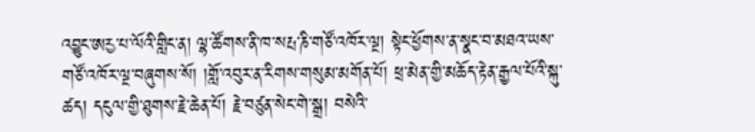འབྱུང་ཨརྱ་པ་ལོའི་གླིང་ན། ལྷ་ཚོགས་ནི་ཁ་སརྤ་ཎི་གཙོ་འཁོར་ལྔ། སྟེང་ཕྱོགས་ན་སྣང་བ་མཐའ་ཡས་གཙོ་འཁོར་ལྔ་བཞུགས་སོ། །གློ་འབུར་ན་རིགས་གསུམ་མགོན་པོ། ཕྲ་མེན་གྱི་མཆོད་རྟེན་རྒྱལ་པོའི་སྐུ་ཚད། དངུལ་གྱི་ཐུགས་རྗེ་ཆེན་པོ། རྗེ་བཙུན་སེང་གེ་སྒྲ། བསེའི་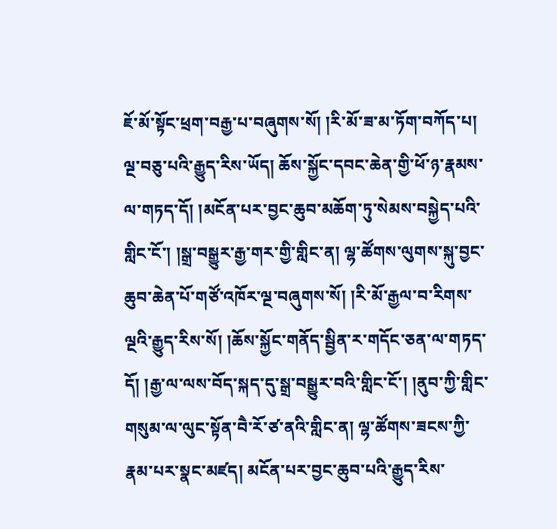ཇོ་མོ་སྟོང་ཕྲག་བརྒྱ་པ་བཞུགས་སོ། །རི་མོ་ཟ་མ་ཏོག་བཀོད་པ། ལྔ་བཅུ་པའི་རྒྱུད་རིས་ཡོད། ཆོས་སྐྱོང་དབང་ཆེན་གྱི་ཕོ་ཉ་རྣམས་ལ་གཏད་དོ། །མངོན་པར་བྱང་ཆུབ་མཆོག་ཏུ་སེམས་བསྐྱེད་པའི་གླིང་ངོ་། །སྒྲ་བསྒྱུར་རྒྱ་གར་གྱི་གླིང་ན། ལྷ་ཚོགས་ལུགས་སྐུ་བྱང་ཆུབ་ཆེན་པོ་གཙོ་འཁོར་ལྔ་བཞུགས་སོ། །རི་མོ་རྒྱལ་བ་རིགས་ལྔའི་རྒྱུད་རིས་སོ། །ཆོས་སྐྱོང་གནོད་སྦྱིན་ར་གདོང་ཅན་ལ་གཏད་དོ། །རྒྱ་ལ་ལས་བོད་སྐད་དུ་སྒྲ་བསྒྱུར་བའི་གླིང་ངོ་། །ནུབ་ཀྱི་གླིང་གསུམ་ལ་ལུང་སྟོན་བཻ་རོ་ཙ་ནའི་གླིང་ན། ལྷ་ཚོགས་ཟངས་ཀྱི་རྣམ་པར་སྣང་མཛད། མངོན་པར་བྱང་ཆུབ་པའི་རྒྱུད་རིས་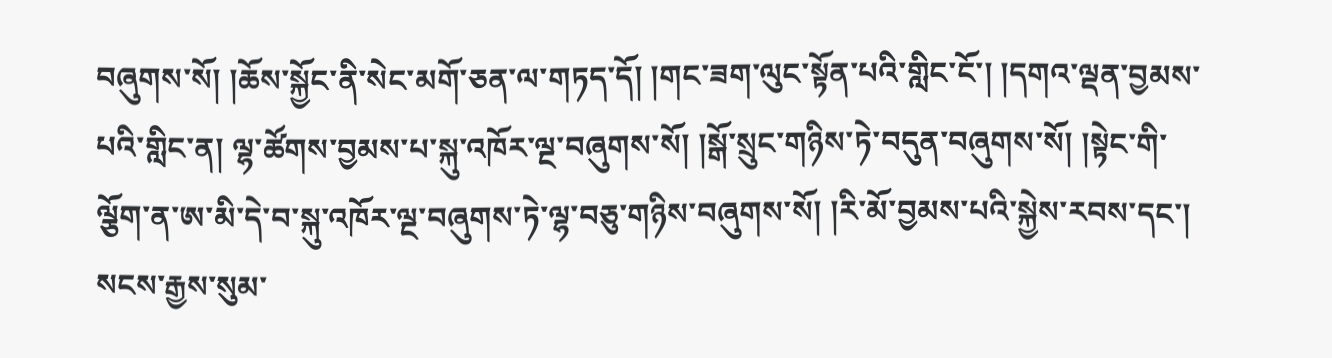བཞུགས་སོ། །ཆོས་སྐྱོང་ནི་སེང་མགོ་ཅན་ལ་གཏད་དོ། །གང་ཟག་ལུང་སྟོན་པའི་གླིང་ངོ་། །དགའ་ལྡན་བྱམས་པའི་གླིང་ན། ལྷ་ཚོགས་བྱམས་པ་སྐུ་འཁོར་ལྔ་བཞུགས་སོ། །སྒོ་སྲུང་གཉིས་ཏེ་བདུན་བཞུགས་སོ། །སྟེང་གི་ལྕོག་ན་ཨ་མི་དེ་བ་སྐུ་འཁོར་ལྔ་བཞུགས་ཏེ་ལྷ་བཅུ་གཉིས་བཞུགས་སོ། །རི་མོ་བྱམས་པའི་སྐྱེས་རབས་དང་། སངས་རྒྱས་སུམ་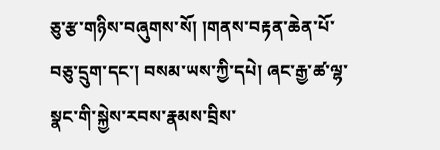ཅུ་རྩ་གཉིས་བཞུགས་སོ། །གནས་བརྟན་ཆེན་པོ་བཅུ་དྲུག་དང་། བསམ་ཡས་ཀྱི་དཔེ། ཞང་རྒྱ་ཚ་ལྷ་སྣང་གི་སྐྱེས་རབས་རྣམས་བྲིས་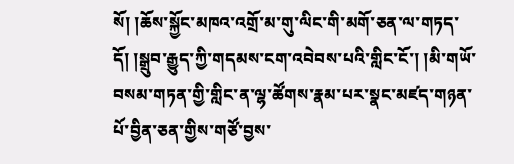སོ། །ཆོས་སྐྱོང་མཁའ་འགྲོ་མ་གུ་ལིང་གི་མགོ་ཅན་ལ་གཏད་དོ། །སྒྲུབ་རྒྱུད་ཀྱི་གདམས་ངག་འབེབས་པའི་གླིང་ངོ་། །མི་གཡོ་བསམ་གཏན་གྱི་གླིང་ན་ལྷ་ཚོགས་རྣམ་པར་སྣང་མཛད་གཉན་པོ་བྱིན་ཅན་གྱིས་གཙོ་བྱས་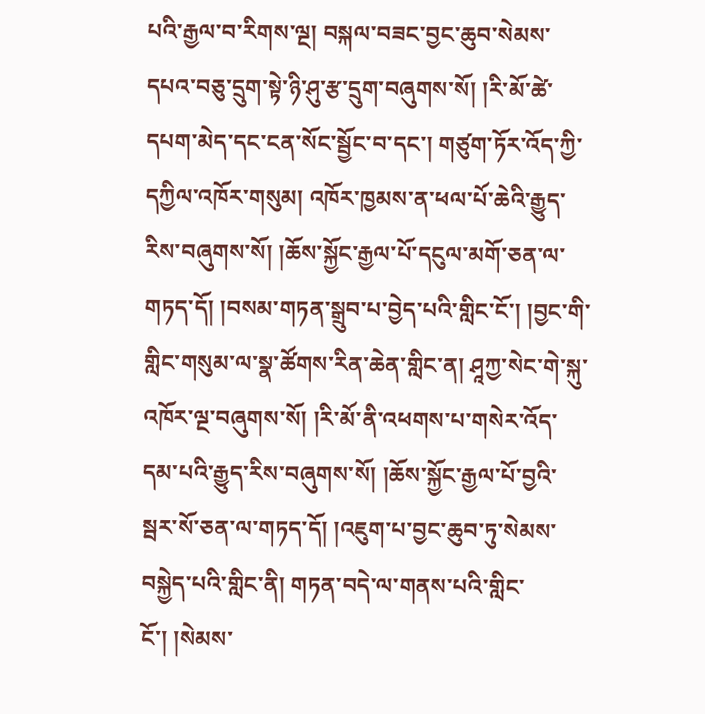པའི་རྒྱལ་བ་རིགས་ལྔ། བསྐལ་བཟང་བྱང་ཆུབ་སེམས་དཔའ་བཅུ་དྲུག་སྟེ་ཉི་ཤུ་རྩ་དྲུག་བཞུགས་སོ། །རི་མོ་ཚེ་དཔག་མེད་དང་ངན་སོང་སྦྱོང་བ་དང་། གཙུག་ཏོར་འོད་ཀྱི་དཀྱིལ་འཁོར་གསུམ། འཁོར་ཁྱམས་ན་ཕལ་པོ་ཆེའི་རྒྱུད་རིས་བཞུགས་སོ། །ཆོས་སྐྱོང་རྒྱལ་པོ་དངུལ་མགོ་ཅན་ལ་གཏད་དོ། །བསམ་གཏན་སྒྲུབ་པ་བྱེད་པའི་གླིང་ངོ་། །བྱང་གི་གླིང་གསུམ་ལ་སྣ་ཚོགས་རིན་ཆེན་གླིང་ན། ཤཱཀྱ་སེང་གེ་སྐུ་འཁོར་ལྔ་བཞུགས་སོ། །རི་མོ་ནི་འཕགས་པ་གསེར་འོད་དམ་པའི་རྒྱུད་རིས་བཞུགས་སོ། །ཆོས་སྐྱོང་རྒྱལ་པོ་བྱའི་སྦར་སོ་ཅན་ལ་གཏད་དོ། །འཇུག་པ་བྱང་ཆུབ་ཏུ་སེམས་བསྐྱེད་པའི་གླིང་ནི། གཏན་བདེ་ལ་གནས་པའི་གླིང་ངོ་། །སེམས་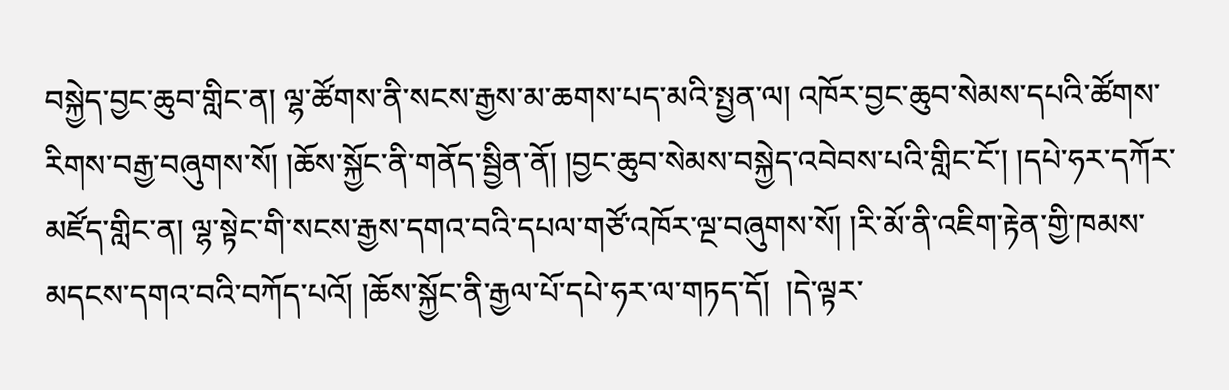བསྐྱེད་བྱང་ཆུབ་གླིང་ན། ལྷ་ཚོགས་ནི་སངས་རྒྱས་མ་ཆགས་པད་མའི་སྤྱན་ལ། འཁོར་བྱང་ཆུབ་སེམས་དཔའི་ཚོགས་རིགས་བརྒྱ་བཞུགས་སོ། །ཆོས་སྐྱོང་ནི་གནོད་སྦྱིན་ནོ། །བྱང་ཆུབ་སེམས་བསྐྱེད་འབེབས་པའི་གླིང་ངོ་། །དཔེ་ཧར་དཀོར་མཛོད་གླིང་ན། ལྷ་སྟེང་གི་སངས་རྒྱས་དགའ་བའི་དཔལ་གཙོ་འཁོར་ལྔ་བཞུགས་སོ། །རི་མོ་ནི་འཇིག་རྟེན་གྱི་ཁམས་མདངས་དགའ་བའི་བཀོད་པའོ། །ཆོས་སྐྱོང་ནི་རྒྱལ་པོ་དཔེ་ཧར་ལ་གཏད་དོ།  །དེ་ལྟར་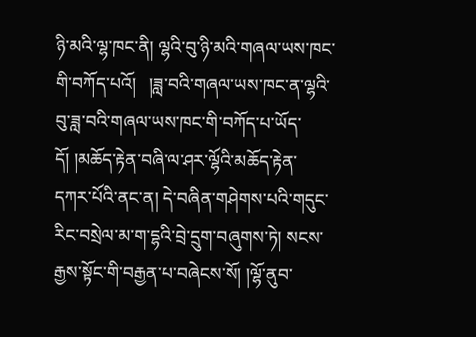ཉི་མའི་ལྷ་ཁང་ནི། ལྷའི་བུ་ཉི་མའི་གཞལ་ཡས་ཁང་གི་བཀོད་པའོ།   །ཟླ་བའི་གཞལ་ཡས་ཁང་ན་ལྷའི་བུ་ཟླ་བའི་གཞལ་ཡས་ཁང་གི་བཀོད་པ་ཡོད་དོ། །མཆོད་རྟེན་བཞི་ལ་ཤར་ལྷོའི་མཆོད་རྟེན་དཀར་པོའི་ནང་ན། དེ་བཞིན་གཤེགས་པའི་གདུང་རིང་བསྲེལ་མ་ག་དྷའི་བྲེ་དྲུག་བཞུགས་ཏེ། སངས་རྒྱས་སྟོང་གི་བརྒྱན་པ་བཞེངས་སོ། །ལྷོ་ནུབ་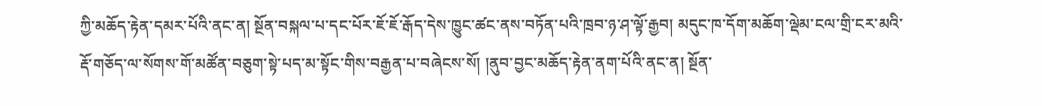ཀྱི་མཆོད་རྟེན་དམར་པོའི་ནང་ན། སྔོན་བསྐལ་པ་དང་པོར་ཇོ་ཇོ་རྒོད་དེས་ཁྱུང་ཚང་ནས་བཏོན་པའི་ཁྲབ་ཉ་ཤ་ལྟོ་རྒྱབ། མདུང་ཁ་དོག་མཆོག་ལྡེམ་ངལ་གྲི་ངར་མའི་རྡོ་གཅོད་ལ་སོགས་གོ་མཚོན་བཅུག་སྟེ་པད་མ་སྟོང་གིས་བརྒྱན་པ་བཞེངས་སོ། །ནུབ་བྱང་མཆོད་རྟེན་ནག་པོའི་ནང་ན། སྔོན་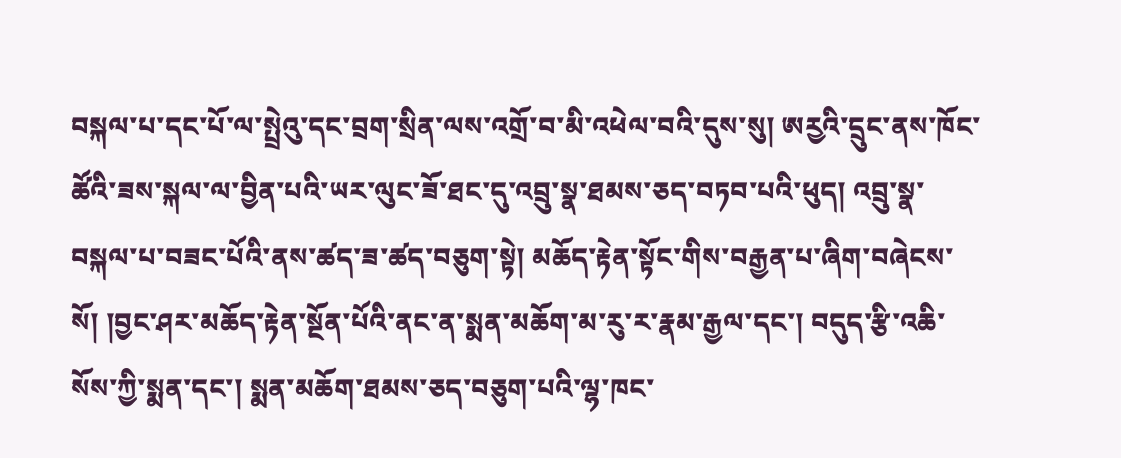བསྐལ་པ་དང་པོ་ལ་སྤྲེའུ་དང་བྲག་སྲིན་ལས་འགྲོ་བ་མི་འཕེལ་བའི་དུས་སུ། ཨརྱའི་དྲུང་ནས་ཁོང་ཚོའི་ཟས་སྐལ་ལ་བྱིན་པའི་ཡར་ལུང་ཟོ་ཐང་དུ་འབྲུ་སྣ་ཐམས་ཅད་བཏབ་པའི་ཕུད། འབྲུ་སྣ་བསྐལ་པ་བཟང་པོའི་ནས་ཚད་ཟ་ཚད་བཅུག་སྟེ། མཆོད་རྟེན་སྟོང་གིས་བརྒྱན་པ་ཞིག་བཞེངས་སོ། །བྱང་ཤར་མཆོད་རྟེན་སྔོན་པོའི་ནང་ན་སྨན་མཆོག་མ་རུ་ར་རྣམ་རྒྱལ་དང་། བདུད་རྩི་འཆི་སོས་ཀྱི་སྨན་དང་། སྨན་མཆོག་ཐམས་ཅད་བཅུག་པའི་ལྷ་ཁང་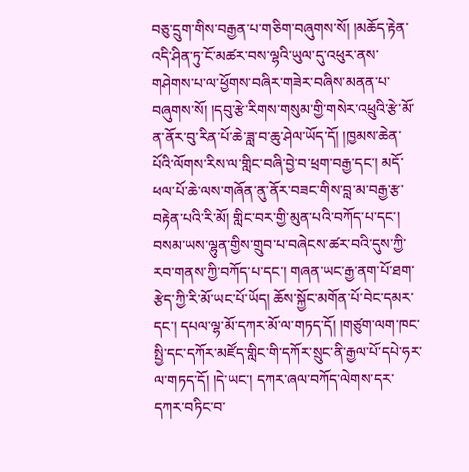བཅུ་དྲུག་གིས་བརྒྱན་པ་གཅིག་བཞུགས་སོ། །མཆོད་རྟེན་འདི་ཤིན་ཏུ་ངོ་མཚར་བས་ལྷའི་ཡུལ་དུ་འཕུར་ནས་གཤེགས་པ་ལ་ཕྱོགས་བཞིར་གཟེར་བཞིས་མནན་པ་བཞུགས་སོ། །དབུ་རྩེ་རིགས་གསུམ་གྱི་གསེར་འཕྲུའི་རྩེ་མོ་ན་ནོར་བུ་རིན་པོ་ཆེ་ཟླ་བ་ཆུ་ཤེལ་ཡོད་དོ། །ཁྱམས་ཆེན་པོའི་ལོགས་རིས་ལ་གླིང་བཞི་བྱེ་བ་ཕྲག་བརྒྱ་དང་། མདོ་ཕལ་པོ་ཆེ་ལས་གཞོན་ནུ་ནོར་བཟང་གིས་བླ་མ་བརྒྱ་རྩ་བརྟེན་པའི་རི་མོ། གླིང་བར་གྱི་མུན་པའི་བཀོད་པ་དང་། བསམ་ཡས་ལྷུན་གྱིས་གྲུབ་པ་བཞེངས་ཚར་བའི་དུས་ཀྱི་རབ་གནས་ཀྱི་བཀོད་པ་དང་། གཞན་ཡང་རྒྱ་ནག་པོ་ཐག་རྩེད་ཀྱི་རི་མོ་ཡང་པོ་ཡོད། ཆོས་སྐྱོང་མགོན་པོ་བེང་དམར་དང་། དཔལ་ལྷ་མོ་དཀར་མོ་ལ་གཏད་དོ། །གཙུག་ལག་ཁང་སྤྱི་དང་དཀོར་མཛོད་གླིང་གི་དཀོར་སྲུང་ནི་རྒྱལ་པོ་དཔེ་ཧར་ལ་གཏད་དོ། །དེ་ཡང་། དཀར་ཞལ་བཀོད་ལེགས་དར་དཀར་བཏིང་བ་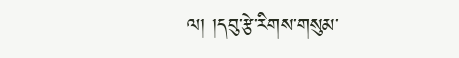ལ། །དབུ་རྩེ་རིགས་གསུམ་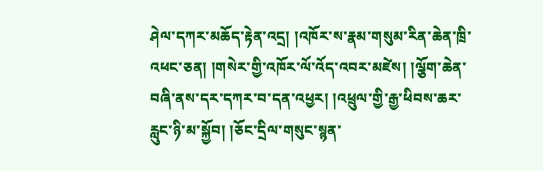ཤེལ་དཀར་མཆོད་རྟེན་འདྲ། །འཁོར་ས་རྣམ་གསུམ་རིན་ཆེན་ཁྲི་འཕང་ཅན། །གསེར་གྱི་འཁོར་ལོ་འོད་འབར་མཛེས། །ལྕོག་ཆེན་བཞི་ནས་དར་དཀར་བ་དན་འཕྱར། །འཕྲུལ་གྱི་རྒྱ་ཕིབས་ཆར་རླུང་ཉི་མ་སྐྱོབ། །ཅོང་དྲིལ་གསུང་སྙན་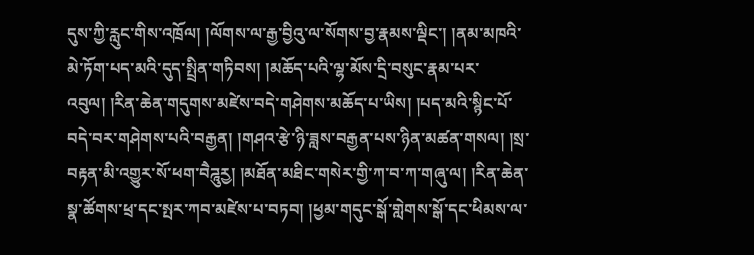དུས་ཀྱི་རླུང་གིས་འཁྲོལ། །ལོགས་ལ་རྒྱ་བྱིའུ་ལ་སོགས་བྱ་རྣམས་ལྡིང་། །ནམ་མཁའི་མེ་ཏོག་པད་མའི་དུད་སྤྲིན་གཏིབས། །མཆོད་པའི་ལྷ་མོས་དྲི་བསུང་རྣམ་པར་འབུལ། །རིན་ཆེན་གདུགས་མཛེས་བདེ་གཤེགས་མཆོད་པ་ཡིས། །པད་མའི་སྙིང་པོ་བདེ་བར་གཤེགས་པའི་བརྒྱན། །གཤའ་རྩེ་ཉི་ཟླས་བརྒྱན་པས་ཉིན་མཚན་གསལ། །སྲ་བརྟན་མི་འགྱུར་སོ་ཕག་བཻཌཱུརྱ། །མཐོན་མཐིང་གསེར་གྱི་ཀ་བ་ཀ་གཞུ་ལ། །རིན་ཆེན་སྣ་ཚོགས་ཕྲ་དང་སྤར་ཀབ་མཛེས་པ་བཏབ། །ཕྱམ་གདུང་སྒོ་གླེགས་སྒོ་དང་ཕིམས་ལ་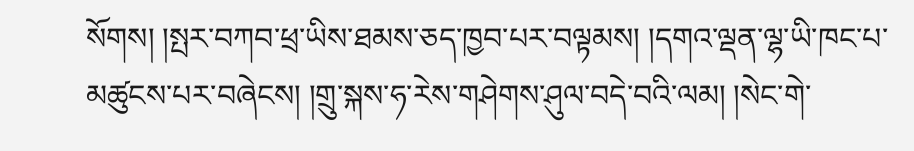སོགས། །སྤར་བཀབ་ཕྲ་ཡིས་ཐམས་ཅད་ཁྱབ་པར་བལྟམས། །དགའ་ལྡན་ལྷ་ཡི་ཁང་པ་མཚུངས་པར་བཞེངས། །གྲུ་སྐས་ཧ་རེས་གཤེགས་ཤུལ་བདེ་བའི་ལམ། །སེང་གེ་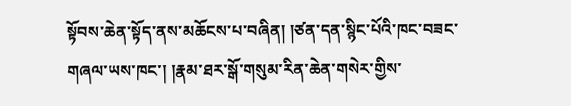སྟོབས་ཆེན་སྟོད་ནས་མཆོངས་པ་བཞིན། །ཙན་དན་སྙིང་པོའི་ཁང་བཟང་གཞལ་ཡས་ཁང་། །རྣམ་ཐར་སྒོ་གསུམ་རིན་ཆེན་གསེར་གྱིས་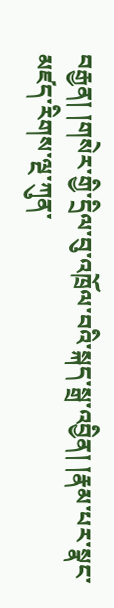བརྒྱན། །གསེར་གྱི་དྲིལ་བུ་འཁྲོལ་བའི་སྐད་སྒྲ་འབྱིན། །རྣམ་པར་སྣང་མཛད་རིགས་ལྔ་ཀུན་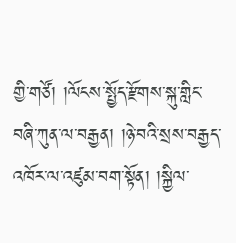གྱི་གཙོ། །ལོངས་སྤྱོད་རྫོགས་སྐུ་གླིང་བཞི་ཀུན་ལ་བརྒྱན། །ཉེ་བའི་སྲས་བརྒྱད་འཁོར་ལ་འཛུམ་བག་སྟོན། །སྐྱིལ་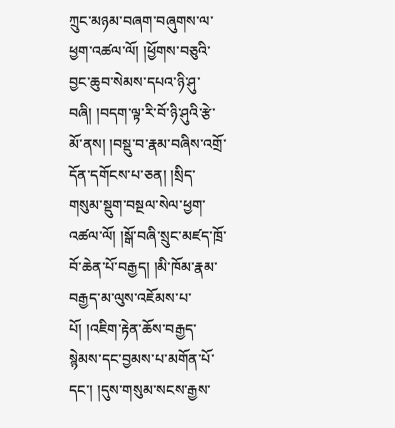ཀྲུང་མཉམ་བཞག་བཞུགས་ལ་ཕྱག་འཚལ་ལོ། །ཕྱོགས་བཅུའི་བྱང་ཆུབ་སེམས་དཔའ་ཉི་ཤུ་བཞི། །བདག་ལྟ་རི་བོ་ཉི་ཤུའི་རྩེ་མོ་ནས། །བསྡུ་བ་རྣམ་བཞིས་འགྲོ་དོན་དགོངས་པ་ཅན། །སྲིད་གསུམ་སྡུག་བསྔལ་སེལ་ཕྱག་འཚལ་ལོ། །སྒོ་བཞི་སྲུང་མཛད་ཁྲོ་བོ་ཆེན་པོ་བརྒྱད། །མི་ཁོམ་རྣམ་བརྒྱད་མ་ལུས་འཇོམས་པ་པོ། །འཇིག་རྟེན་ཆོས་བརྒྱད་སྙེམས་དང་བྱམས་པ་མགོན་པོ་དང་། །དུས་གསུམ་སངས་རྒྱས་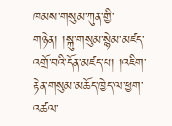ཁམས་གསུམ་ཀུན་གྱི་གཉེན། །སྐུ་གསུམ་སྙེམ་མཛད་འགྲོ་བའི་དོན་མཛད་པ། །འཇིག་རྟེན་གསུམ་མཆོད་ཁྱེད་ལ་ཕྱག་འཚལ་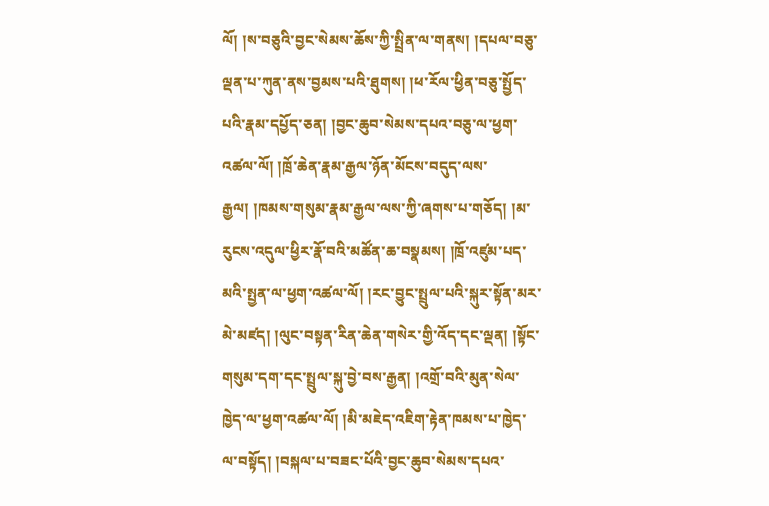ལོ། །ས་བཅུའི་བྱང་སེམས་ཆོས་ཀྱི་སྤྲིན་ལ་གནས། །དཔལ་བཅུ་ལྡན་པ་ཀུན་ནས་བྱམས་པའི་ཐུགས། །ཕ་རོལ་ཕྱིན་བཅུ་སྤྱོད་པའི་རྣམ་དཔྱོད་ཅན། །བྱང་ཆུབ་སེམས་དཔའ་བཅུ་ལ་ཕྱག་འཚལ་ལོ། །ཁྲོ་ཆེན་རྣམ་རྒྱལ་ཉོན་མོངས་བདུད་ལས་རྒྱལ། །ཁམས་གསུམ་རྣམ་རྒྱལ་ལས་ཀྱི་ཞགས་པ་གཅོད། །མ་རུངས་འདུལ་ཕྱིར་རྣོ་བའི་མཚོན་ཆ་བསྣམས། །ཁྲོ་འཛུམ་པད་མའི་སྤྱན་ལ་ཕྱག་འཚལ་ལོ། །རང་བྱུང་སྤྲུལ་པའི་སྐུར་སྟོན་མར་མེ་མཛད། །ལུང་བསྟན་རིན་ཆེན་གསེར་གྱི་འོད་དང་ལྡན། །སྟོང་གསུམ་དག་དང་སྤྲུལ་སྐུ་བྱེ་བས་རྒྱན། །འགྲོ་བའི་མུན་སེལ་ཁྱེད་ལ་ཕྱག་འཚལ་ལོ། །མི་མཇེད་འཇིག་རྟེན་ཁམས་པ་ཁྱེད་ལ་བསྟོད། །བསྐལ་པ་བཟང་པོའི་བྱང་ཆུབ་སེམས་དཔའ་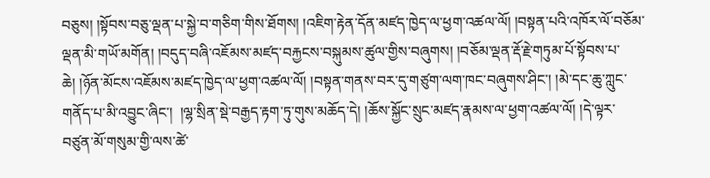བཅུས། །སྟོབས་བཅུ་ལྡན་པ་སྐྱེ་བ་གཅིག་གིས་ཐོགས། །འཇིག་རྟེན་དོན་མཛད་ཁྱེད་ལ་ཕྱག་འཚལ་ལོ། །བསྟན་པའི་འཁོར་ལོ་བཅོམ་ལྡན་མི་གཡོ་མགོན། །བདུད་བཞི་འཇོམས་མཛད་བརྐྱངས་བསྐུམས་ཚུལ་གྱིས་བཞུགས། །བཅོམ་ལྡན་རྡོ་རྗེ་གཏུམ་པོ་སྟོབས་པ་ཆེ། །ཉོན་མོངས་འཇོམས་མཛད་ཁྱེད་ལ་ཕྱག་འཚལ་ལོ། །བསྟན་གནས་བར་དུ་གཙུག་ལག་ཁང་བཞུགས་ཤིང་། །མེ་དང་ཆུ་ཀླུང་གནོད་པ་མི་འབྱུང་ཞིང་།  །ལྷ་སྲིན་སྡེ་བརྒྱད་རྟག་ཏུ་གུས་མཆོད་དེ། །ཆོས་སྐྱོང་སྲུང་མཛད་རྣམས་ལ་ཕྱག་འཚལ་ལོ། །དེ་ལྟར་བཙུན་མོ་གསུམ་གྱི་ལས་ཚེ་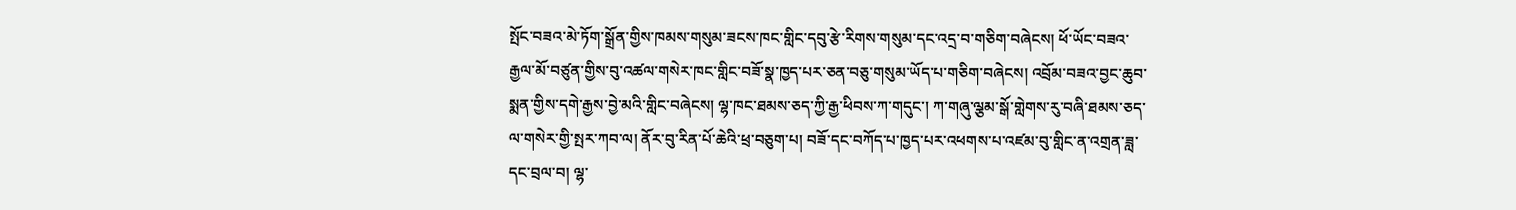སྤོང་བཟའ་མེ་ཏོག་སྒྲོན་གྱིས་ཁམས་གསུམ་ཟངས་ཁང་གླིང་དབུ་རྩེ་རིགས་གསུམ་དང་འདྲ་བ་གཅིག་བཞེངས། ཕོ་ཡོང་བཟའ་རྒྱལ་མོ་བཙུན་གྱིས་བུ་འཚལ་གསེར་ཁང་གླིང་བཟོ་སྣ་ཁྱད་པར་ཅན་བཅུ་གསུམ་ཡོད་པ་གཅིག་བཞེངས། འབྲོམ་བཟའ་བྱང་ཆུབ་སྨན་གྱིས་དགེ་རྒྱས་བྱེ་མའི་གླིང་བཞེངས། ལྷ་ཁང་ཐམས་ཅད་ཀྱི་རྒྱ་ཕིབས་ཀ་གདུང་། ཀ་གཞུ་ལྕམ་སྒོ་གླེགས་རུ་བཞི་ཐམས་ཅད་ལ་གསེར་གྱི་སྤར་ཀབ་ལ། ནོར་བུ་རིན་པོ་ཆེའི་ཕྲ་བཅུག་པ། བཟོ་དང་བཀོད་པ་ཁྱད་པར་འཕགས་པ་འཛམ་བུ་གླིང་ན་འགྲན་ཟླ་དང་བྲལ་བ། ལྷ་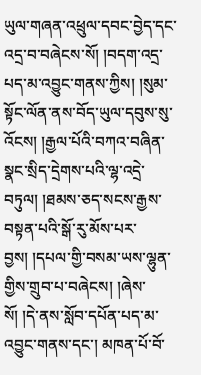ཡུལ་གཞན་འཕྲུལ་དབང་བྱེད་དང་འདྲ་བ་བཞེངས་སོ། །བདག་འདྲ་པད་མ་འབྱུང་གནས་ཀྱིས། །སུམ་སྟོང་ལོན་ནས་བོད་ཡུལ་དབུས་སུ་འོངས། །རྒྱལ་པོའི་བཀའ་བཞིན་སྣང་སྲིད་དྲེགས་པའི་ལྷ་འདྲེ་བཏུལ། །ཐམས་ཅད་སངས་རྒྱས་བསྟན་པའི་སྒོ་རུ་མོས་པར་བྱས། །དཔལ་གྱི་བསམ་ཡས་ལྷུན་གྱིས་གྲུབ་པ་བཞེངས། །ཞེས་སོ། །དེ་ནས་སློབ་དཔོན་པད་མ་འབྱུང་གནས་དང་། མཁན་པོ་བོ་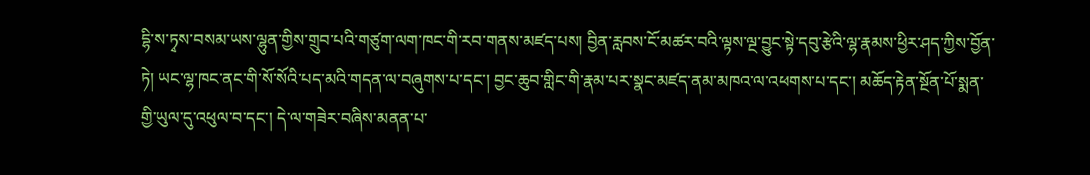དྷི་ས་ཏྭས་བསམ་ཡས་ལྷུན་གྱིས་གྲུབ་པའི་གཙུག་ལག་ཁང་གི་རབ་གནས་མཛད་པས། བྱིན་རླབས་ངོ་མཚར་བའི་ལྟས་ལྔ་བྱུང་སྟེ་དབུ་རྩེའི་ལྷ་རྣམས་ཕྱིར་ཤད་ཀྱིས་བྱོན་ཏེ། ཡང་ལྷ་ཁང་ནང་གི་སོ་སོའི་པད་མའི་གདན་ལ་བཞུགས་པ་དང་། བྱང་ཆུབ་གླིང་གི་རྣམ་པར་སྣང་མཛད་ནམ་མཁའ་ལ་འཕགས་པ་དང་། མཆོད་རྟེན་སྔོན་པོ་སྨན་གྱི་ཡུལ་དུ་འཕུལ་བ་དང་། དེ་ལ་གཟེར་བཞིས་མནན་པ་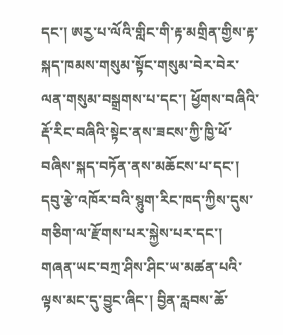དང་། ཨརྱ་པ་ལོའི་གླིང་གི་རྟ་མགྲིན་གྱིས་རྟ་སྐད་ཁམས་གསུམ་སྟོང་གསུམ་བེར་བེར་ལན་གསུམ་བསྒྲགས་པ་དང་། ཕྱོགས་བཞིའི་རྡོ་རིང་བཞིའི་སྟེང་ནས་ཟངས་ཀྱི་ཁྱི་ཕོ་བཞིས་སྐད་བཏོན་ནས་མཆོངས་པ་དང་། དབུ་རྩེ་འཁོར་བའི་སྙུག་རིང་ཁད་ཀྱིས་དུས་གཅིག་ལ་རྫོགས་པར་སྐྱེས་པར་དང་།  གཞན་ཡང་བཀྲ་ཤིས་ཤིང་ཡ་མཚན་པའི་ལྟས་མང་དུ་བྱུང་ཞིང་། བྱིན་རླབས་ཆོ་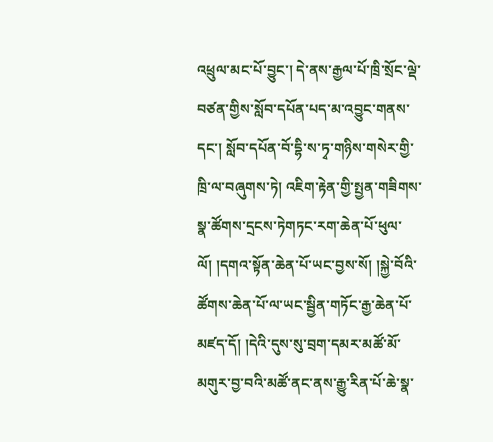འཕྲུལ་མང་པོ་བྱུང་། དེ་ནས་རྒྱལ་པོ་ཁྲི་སྲོང་ལྡེ་བཙན་གྱིས་སློབ་དཔོན་པད་མ་འབྱུང་གནས་དང་། སློབ་དཔོན་བོ་དྷི་ས་ཏྭ་གཉིས་གསེར་གྱི་ཁྲི་ལ་བཞུགས་ཏེ། འཇིག་རྟེན་གྱི་སྤྱན་གཟིགས་སྣ་ཚོགས་དྲངས་ཏེགཏང་རག་ཆེན་པོ་ཕུལ་ལོ། །དགའ་སྟོན་ཆེན་པོ་ཡང་བྱས་སོ། །སྐྱེ་བོའི་ཚོགས་ཆེན་པོ་ལ་ཡང་སྦྱིན་གཏོང་རྒྱ་ཆེན་པོ་མཛད་དོ། །དེའི་དུས་སུ་བྲག་དམར་མཚོ་མོ་མགུར་བྱ་བའི་མཚོ་ནང་ནས་རྒྱུ་རིན་པོ་ཆེ་སྣ་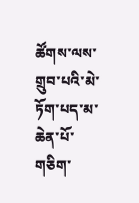ཚོགས་ལས་གྲུབ་པའི་མེ་ཏོག་པད་མ་ཆེན་པོ་གཅིག་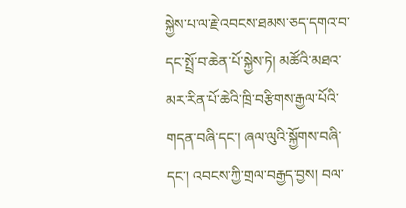སྐྱེས་པ་ལ་རྗེ་འབངས་ཐམས་ཅད་དགའ་བ་དང་སྤྲོ་བ་ཆེན་པོ་སྐྱེས་ཏེ། མཚོའི་མཐའ་མར་རིན་པོ་ཆེའི་ཁྲི་བརྩིགས་རྒྱལ་པོའི་གདན་བཞི་དང་། ཞལ་ལུའི་སྐྱོགས་བཞི་དང་། འབངས་ཀྱི་གྲལ་བརྒྱད་བྱས། བལ་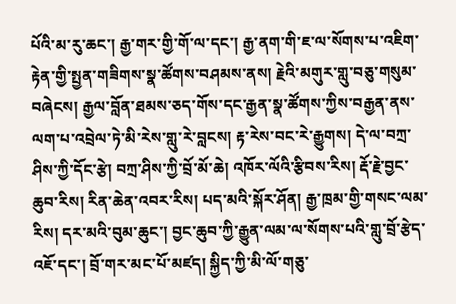པོའི་མ་རུ་ཆང་། རྒྱ་གར་གྱི་གོ་ལ་དང་། རྒྱ་ནག་གི་ཇ་ལ་སོགས་པ་འཇིག་རྟེན་གྱི་སྤྱན་གཟིགས་སྣ་ཚོགས་བཤམས་ནས། རྗེའི་མགུར་གླུ་བཅུ་གསུམ་བཞེངས། རྒྱལ་བློན་ཐམས་ཅད་གོས་དང་རྒྱན་སྣ་ཚོགས་ཀྱིས་བརྒྱན་ནས་ལག་པ་འབྲེལ་ཏེ་མི་རེས་གླུ་རེ་བླངས། རྟ་རེས་བང་རེ་རྒྱུགས། དེ་ལ་བཀྲ་ཤིས་ཀྱི་དོང་རྩེ། བཀྲ་ཤིས་ཀྱི་བྲོ་མོ་ཆེ། འཁོར་ལོའི་རྩིབས་རིས། རྡོ་རྗེ་བྱང་ཆུབ་རིས། རིན་ཆེན་འབར་རིས། པད་མའི་སྐོར་ཤོན། རྒྱ་ཁྲམ་གྱི་གསང་ལམ་རིས། དར་མའི་བུམ་ཆུང་། བྱང་ཆུབ་ཀྱི་རྒྱུན་ལམ་ལ་སོགས་པའི་གླུ་བྲོ་རྩེད་འཇོ་དང་། བྲོ་གར་མང་པོ་མཛད། སྐྱིད་ཀྱི་མི་ལོ་གཅུ་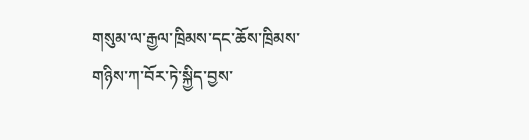གསུམ་ལ་རྒྱལ་ཁྲིམས་དང་ཆོས་ཁྲིམས་གཉིས་ཀ་བོར་ཏེ་སྐྱིད་བྱས་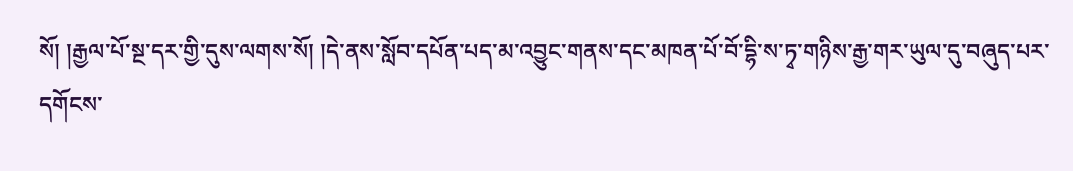སོ། །རྒྱལ་པོ་སྔ་དར་གྱི་དུས་ལགས་སོ། །དེ་ནས་སློབ་དཔོན་པད་མ་འབྱུང་གནས་དང་མཁན་པོ་བོ་དྷི་ས་ཏྭ་གཉིས་རྒྱ་གར་ཡུལ་དུ་བཞུད་པར་དགོངས་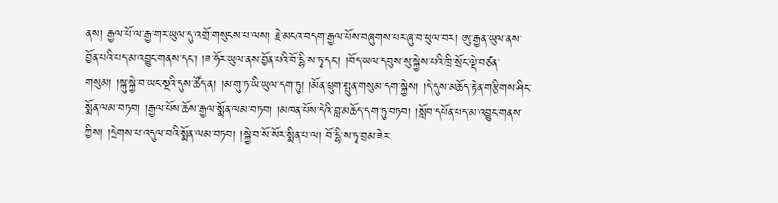ནས། རྒྱལ་པོ་ལ་རྒྱ་གར་ཡུལ་དུ་འགྲོ་གསུངས་པ་ལས། རྗེ་མངའ་བདག་རྒྱལ་པོས་བཞུགས་པར་ཞུ་བ་ཕུལ་བར། ཨུ་རྒྱན་ཡུལ་ནས་བྱོན་པའི་པད་མ་འབྱུང་གནས་དང་། །ཟ་ཧོར་ཡུལ་ནས་བྱོན་པའི་བོ་དྷི་ས་ཏྭ་དང་། །བོད་ཡལ་དབུས་སུ་སྐྱེས་པའི་ཁྲི་སྲོང་ལྡེ་བཙན་གསུམ། །སྐུ་སྐྱེ་བ་ཡང་སྔའི་དུས་ཚོད་ན། །མ་གུ་ཏ་ཡི་ཡུལ་དག་ཏུ། །མོན་ཕྲུག་སྤུན་གསུམ་དག་སྐྱེས། །དེ་དུས་མཆོད་རྟེན་གརྩིགས་ཤིང་སྨོན་ལམ་བཏབ། །རྒྱལ་པོས་ཆོས་རྒྱལ་སྨོན་ལམ་བཏབ། །མཁན་པོས་དེའི་བླ་མཆོད་དག་ཏུ་བཏབ། །སློབ་དཔོན་པད་མ་འབྱུང་གནས་ཀྱིས། །དྲེགས་པ་འདུལ་བའི་སྨོན་ལམ་བཏབ། །སྐྱེ་བ་སོ་སོར་སྨིན་པ་ལ། བོ་དྷི་ས་ཏྭ་བྲམ་ཟེར་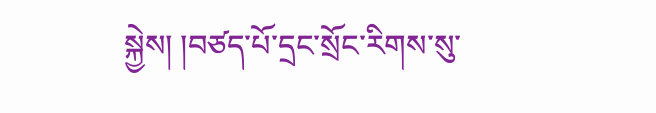སྐྱེས། །བཙད་པོ་དྲང་སྲོང་རིགས་སུ་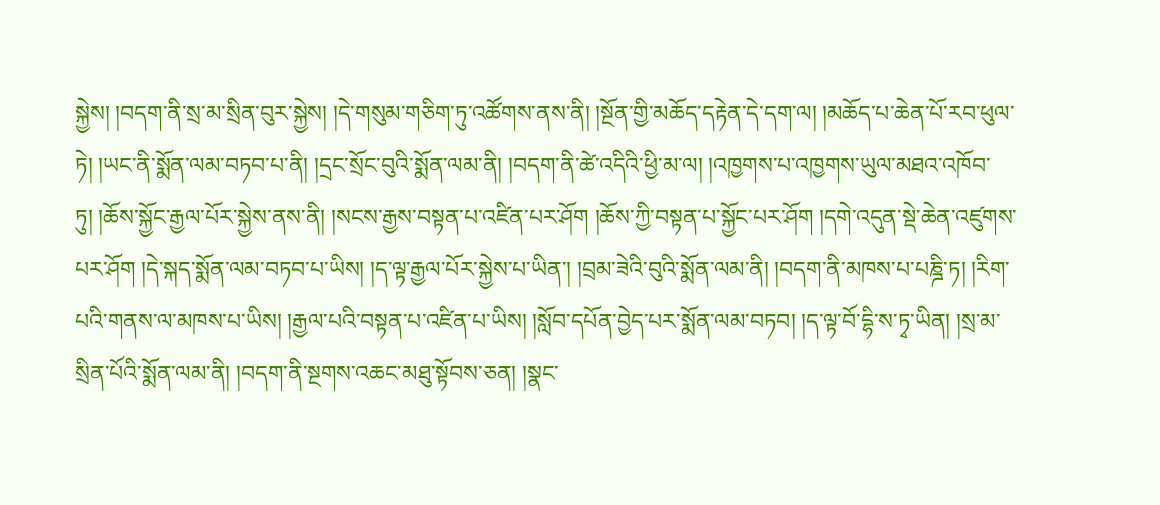སྐྱེས། །བདག་ནི་སྲ་མ་སྲིན་བུར་སྐྱེས། །དེ་གསུམ་གཅིག་ཏུ་འཚོགས་ནས་ནི། །སྔོན་གྱི་མཆོད་དརྟེན་དེ་དག་ལ། །མཆོད་པ་ཆེན་པོ་རབ་ཕུལ་ཏེ། །ཡང་ནི་སྨོན་ལམ་བཏབ་པ་ནི། །དྲང་སྲོང་བུའི་སྨོན་ལམ་ནི། །བདག་ནི་ཚེ་འདིའི་ཕྱི་མ་ལ། །འཁྱགས་པ་འཁྱགས་ཡུལ་མཐའ་འཁོབ་ཏུ། །ཆོས་སྐྱོང་རྒྱལ་པོར་སྐྱེས་ནས་ནི། །སངས་རྒྱས་བསྟན་པ་འཛིན་པར་ཤོག །ཆོས་ཀྱི་བསྟན་པ་སྐྱོང་པར་ཤོག །དགེ་འདུན་སྡེ་ཆེན་འཛུགས་པར་ཤོག །དེ་སྐད་སྨོན་ལམ་བཏབ་པ་ཡིས། །ད་ལྟ་རྒྱལ་པོར་སྐྱེས་པ་ཡིན་། །བྲམ་ཟེའི་བུའི་སྨོན་ལམ་ནི། །བདག་ནི་མཁས་པ་པཎྜི་ཏ། །རིག་པའི་གནས་ལ་མཁས་པ་ཡིས། །རྒྱལ་པའི་བསྟན་པ་འཛིན་པ་ཡིས། །སློབ་དཔོན་བྱེད་པར་སྨོན་ལམ་བཏབ། །ད་ལྟ་བོ་དྷི་ས་ཏྭ་ཡིན། །སྲ་མ་སྲིན་པོའི་སྨོན་ལམ་ནི། །བདག་ནི་སྔགས་འཆང་མཐུ་སྟོབས་ཅན། །སྣང་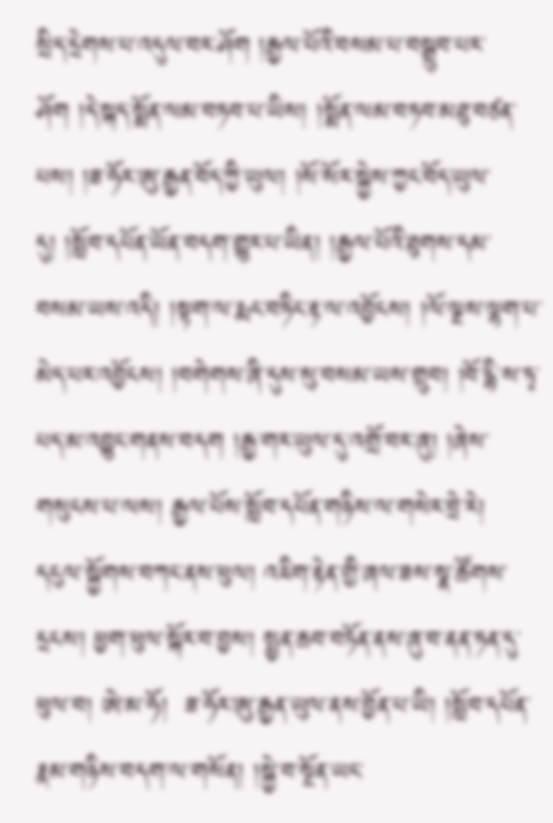སྲིད་དྲེགས་པ་འདུལ་བར་ཤོག །རྒྱལ་པོའི་བསམ་པ་བསྒྲུབ་པར་ཤོག །དེ་སྐད་སྨོན་ལམ་བཏབ་པ་ཡིས། །སྨོན་ལམ་བཏབ་མཐུ་བཙན་པས། །ཟ་ཧོར་ཨུ་རྒྱན་བོད་ཀྱི་ཡུལ། །སོ་སོར་སྐྱེས་ཀྱང་བོད་ཡུལ་དུ། །སློབ་དཔོན་ཡོན་བདག་གྱུར་པ་ཡིན། །རྒྱལ་པོའི་ཐུགས་དམ་བསམ་ཡས་འདི། །སྟག་ལ་རྨང་བཏིང་རྟ་ལ་འབྱོངས། །ལོ་ལྔས་ལྷག་པ་མེད་པར་འབྱོངས། །བགེགས་ཞི་དུས་སུ་བསམ་ཡས་གྲུབ། །བོ་དྷི་ས་ཏྭ་པད་མ་འབྱུང་གནས་བདག །རྒྱ་གར་ཡུལ་དུ་འགྲོ་བར་ཞུ། །ཞེས་གསུངས་པ་ལས། རྒྱལ་པོས་སློབ་དཔོན་གཉིས་ལ་གསེར་བྲེ་རེ། དངུལ་སྐྱོགས་བཀང་ནས་ཕུལ། འཇིག་རྟེན་གྱི་ཞལ་ཟས་སྣ་ཚོགས་དྲངས། ཕྱག་ཕུལ་སྐོར་བ་བྱས། སྤྱན་ཆབ་བཏོན་ནས་ཞུ་བ་ནན་ཏན་དུ་ཕུལ་བ། ཨེ་མ་ཧོ།  ཟ་ཧོར་ཨུ་རྒྱན་ཡུལ་ནས་བྱོན་པ་ཡི། །སློབ་དཔོན་རྣམ་གཉིས་བདག་ལ་གསོན། །སྐྱེ་བ་སྔོན་ཡང་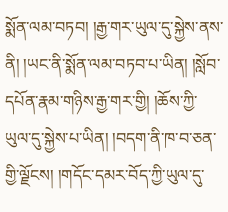སྨོན་ལམ་བཏབ། །རྒྱ་གར་ཡུལ་དུ་སྐྱེས་ནས་ནི། །ཡང་ནི་སྨོན་ལམ་བཏབ་པ་ཡིན། །སློབ་དཔོན་རྣམ་གཉིས་རྒྱ་གར་གྱི། །ཆོས་ཀྱི་ཡུལ་དུ་སྐྱེས་པ་ཡིན། །བདག་ནི་ཁ་བ་ཅན་གྱི་ལྗོངས། །གདོང་དམར་བོད་ཀྱི་ཡུལ་དུ་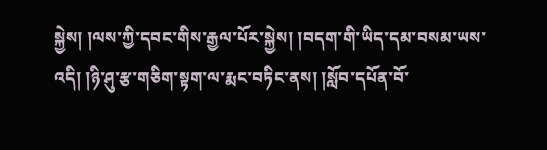སྐྱེས། །ལས་ཀྱི་དབང་གིས་རྒྱལ་པོར་སྐྱེས། །བདག་གི་ཡིད་དམ་བསམ་ཡས་འདི། །ཉི་ཤུ་རྩ་གཅིག་སྟག་ལ་རྨང་བཏིང་ནས། །སློབ་དཔོན་བོ་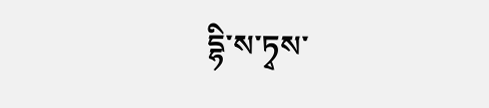དྷི་ས་ཏྭས་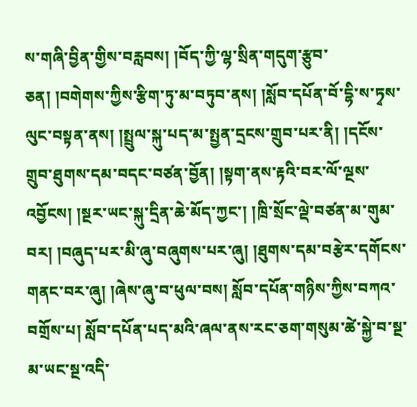ས་གཞི་བྱིན་གྱིས་བརླབས། །བོད་ཀྱི་ལྷ་སྲིན་གདུག་རྩུབ་ཅན། །བགེགས་ཀྱིས་རྩིག་ཏུ་མ་བཏུབ་ནས། །སློབ་དཔོན་བོ་དྷི་ས་ཏྭས་ལུང་བསྟན་ནས། །སྤྲུལ་སྐུ་པད་མ་སྤྱན་དྲངས་གྲུབ་པར་ནི། །དངོས་གྲུབ་ཐུགས་དམ་བདང་བཙན་བྱོན། །སྟག་ནས་རྟའི་བར་ལོ་ལྔས་འབྱོངས། །སྔར་ཡང་སྐུ་དྲིན་ཆེ་མོད་ཀྱང་། །ཁྲི་སྲོང་ལྡེ་བཙན་མ་གུམ་བར། །བཞུད་པར་མི་ཞུ་བཞུགས་པར་ཞུ། །ཐུགས་དམ་བརྩེར་དགོངས་གནང་བར་ཞུ། །ཞེས་ཞུ་བ་ཕུལ་བས། སློབ་དཔོན་གཉིས་ཀྱིས་བཀའ་བགྲོས་པ། སློབ་དཔོན་པད་མའི་ཞལ་ནས་རང་ཅག་གསུམ་ཚེ་སྐྱེ་བ་སྔ་མ་ཡང་སྔ་འདི་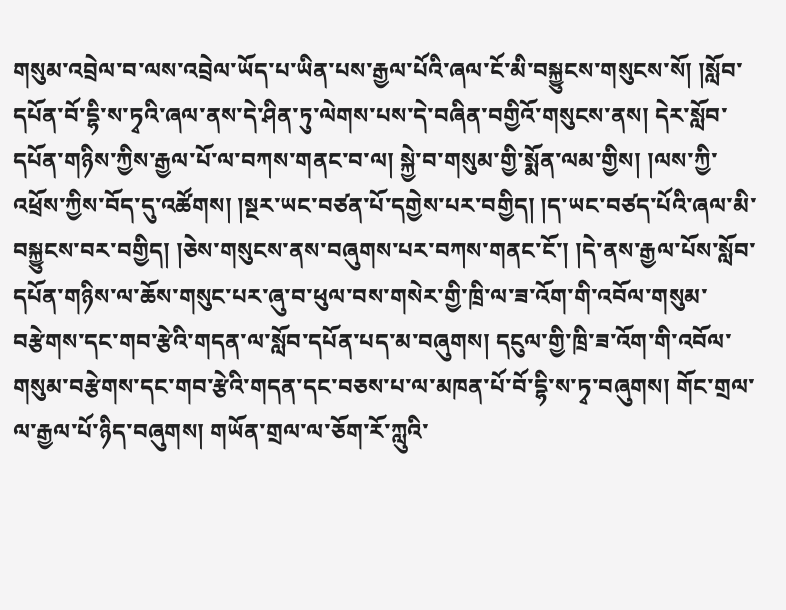གསུམ་འབྲེལ་བ་ལས་འབྲེལ་ཡོད་པ་ཡིན་པས་རྒྱལ་པོའི་ཞལ་ངོ་མི་བསྐྱུངས་གསུངས་སོ། །སློབ་དཔོན་བོ་དྷི་ས་ཏྭའི་ཞལ་ནས་དེ་ཤིན་ཏུ་ལེགས་པས་དེ་བཞིན་བགྱིའོ་གསུངས་ནས། དེར་སློབ་དཔོན་གཉིས་ཀྱིས་རྒྱལ་པོ་ལ་བཀས་གནང་བ་ལ། སྐྱེ་བ་གསུམ་གྱི་སྨོན་ལམ་གྱིས། །ལས་ཀྱི་འཕྲོས་ཀྱིས་བོད་དུ་འཚོགས། །སྔར་ཡང་བཙན་པོ་དགྱེས་པར་བགྱིད། །ད་ཡང་བཙད་པོའི་ཞལ་མི་བསྐྱུངས་བར་བགྱིད། །ཅེས་གསུངས་ནས་བཞུགས་པར་བཀས་གནང་ངོ་། །དེ་ནས་རྒྱལ་པོས་སློབ་དཔོན་གཉིས་ལ་ཆོས་གསུང་པར་ཞུ་བ་ཕུལ་བས་གསེར་གྱི་ཁྲི་ལ་ཟ་འོག་གི་འབོལ་གསུམ་བརྩེགས་དང་གབ་རྩེའི་གདན་ལ་སློབ་དཔོན་པད་མ་བཞུགས། དངུལ་གྱི་ཁྲི་ཟ་འོག་གི་འབོལ་གསུམ་བརྩེགས་དང་གབ་རྩེའི་གདན་དང་བཅས་པ་ལ་མཁན་པོ་བོ་དྷི་ས་ཏྭ་བཞུགས། གོང་གྲལ་ལ་རྒྱལ་པོ་ཉིད་བཞུགས། གཡོན་གྲལ་ལ་ཅོག་རོ་ཀླུའི་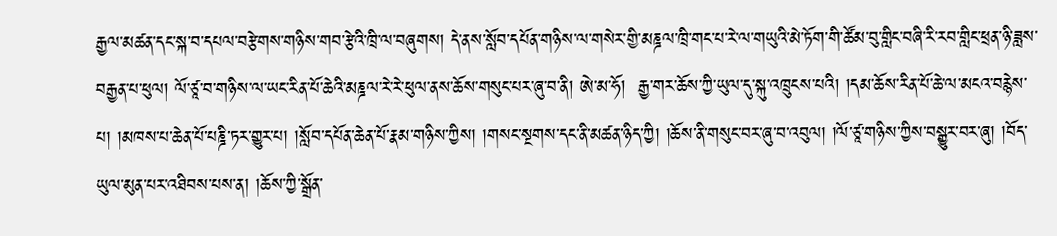རྒྱལ་མཚན་དང་སྐ་བ་དཔལ་བརྩེགས་གཉིས་གབ་རྩེའི་ཁྲི་ལ་བཞུགས། དེ་ནས་སློབ་དཔོན་གཉིས་ལ་གསེར་གྱི་མཎྜལ་ཁྲི་གང་པ་རེ་ལ་གཡུའི་མེ་ཏོག་གི་ཚོམ་བུ་གླིང་བཞི་རི་རབ་གླིང་ཕྲན་ཉི་ཟླས་བརྒྱན་པ་ཕུལ། ལོ་ཙཱ་བ་གཉིས་ལ་ཡང་རིན་པོ་ཆེའི་མཎྜལ་རེ་རེ་ཕུལ་ནས་ཆོས་གསུང་པར་ཞུ་བ་ནི། ཨེ་མ་ཧོ།  རྒྱ་གར་ཆོས་ཀྱི་ཡུལ་དུ་སྐུ་འཁྲུངས་པའི། །དམ་ཆོས་རིན་པོ་ཆེ་ལ་མངའ་བརྙེས་པ། །མཁས་པ་ཆེན་པོ་པཎྜི་ཏར་གྱུར་པ། །སློབ་དཔོན་ཆེན་པོ་རྣམ་གཉིས་ཀྱིས། །གསང་སྔགས་དང་ནི་མཚན་ཉིད་ཀྱི། །ཆོས་ནི་གསུང་བར་ཞུ་བ་འབུལ། །ལོ་ཙཱ་གཉིས་ཀྱིས་བསྒྱུར་བར་ཞུ། །བོད་ཡུལ་མུན་པར་འཐིབས་པས་ན། །ཆོས་ཀྱི་སྒྲོན་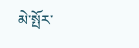མེ་སྤོར་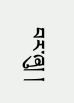བར་ཞུ། །